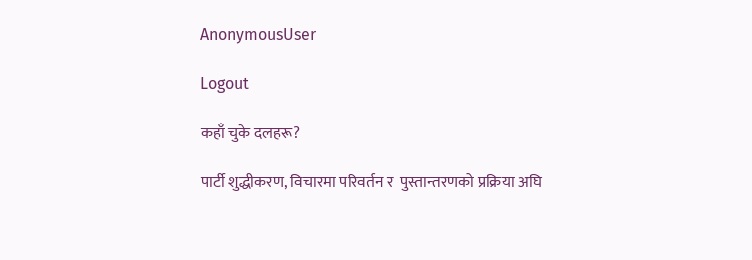AnonymousUser

Logout

कहाँ चुके दलहरू?

पार्टी शुद्धीकरण, विचारमा परिवर्तन र  पुस्तान्तरणको प्रक्रिया अघि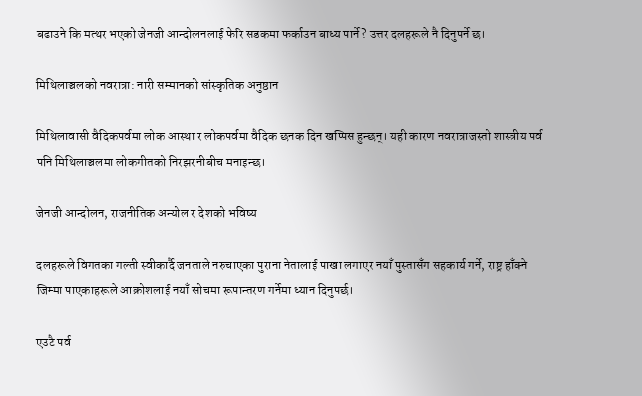बढाउने कि मत्थर भएको जेनजी आन्दोलनलाई फेरि सडकमा फर्काउन बाध्य पार्ने? उत्तर दलहरूले नै दिनुपर्ने छ।

मिथिलाञ्चलको नवरात्रा: नारी सम्मानको सांस्कृतिक अनुष्ठान

मिथिलावासी वैदिकपर्वमा लोक आस्था र लोकपर्वमा वैदिक छनक दिन खप्पिस हुन्छन्। यही कारण नवरात्राजस्तो शास्त्रीय पर्व पनि मिथिलाञ्चलमा लोकगीतको निरझरनीबीच मनाइन्छ।

जेनजी आन्दोलन, राजनीतिक अन्योल र देशको भविष्य

दलहरूले विगतका गल्ती स्वीकार्दै जनताले नरुचाएका पुराना नेतालाई पाखा लगाएर नयाँ पुस्तासँग सहकार्य गर्ने, राष्ट्र हाँक्ने जिम्मा पाएकाहरूले आक्रोशलाई नयाँ सोचमा रूपान्तरण गर्नेमा ध्यान दिनुपर्छ।

एउटै पर्व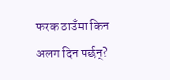फरक ठाउँमा किन अलग दिन पर्छन्?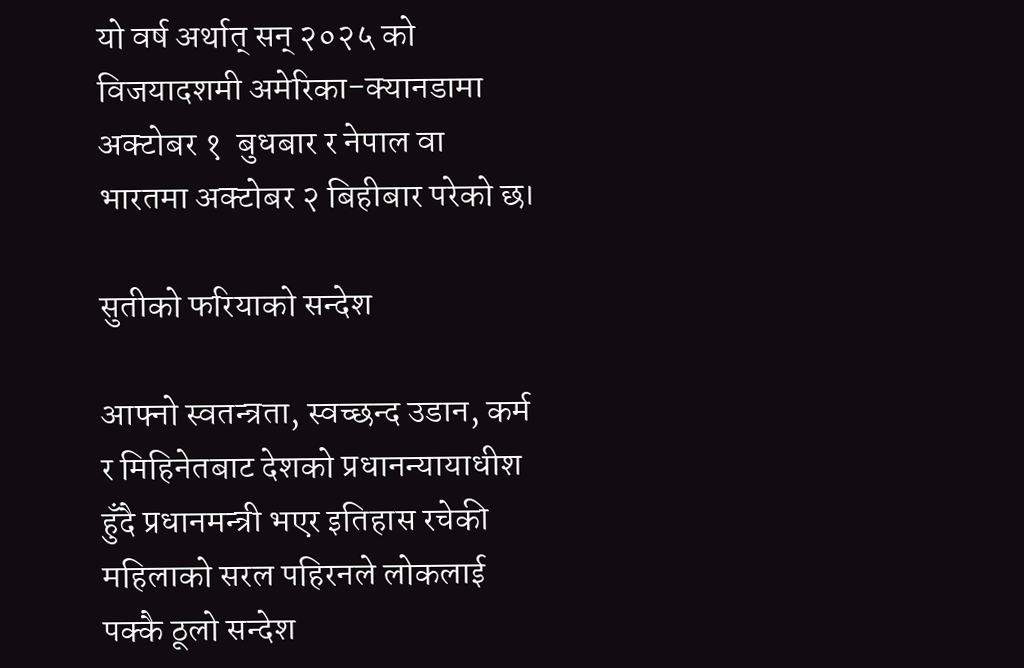यो वर्ष अर्थात् सन् २०२५ को विजयादशमी अमेरिका-क्यानडामा अक्टोबर १  बुधबार र नेपाल वा भारतमा अक्टोबर २ बिहीबार परेको छ।

सुतीको फरियाको सन्देश

आफ्नो स्वतन्त्रता, स्वच्छन्द उडान, कर्म र मिहिनेतबाट देशको प्रधानन्यायाधीश हुँदै प्रधानमन्त्री भएर इतिहास रचेकी महिलाको सरल पहिरनले लोकलाई पक्कै ठूलो सन्देश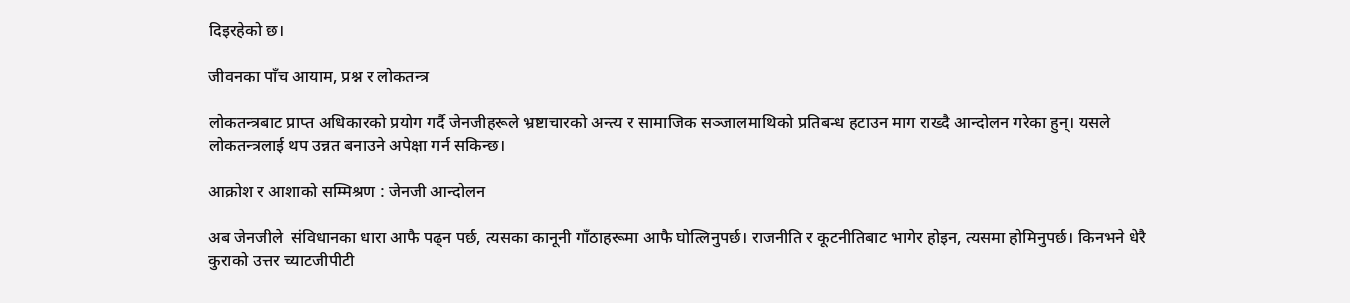दिइरहेको छ।

जीवनका पाँच आयाम, प्रश्न र लोकतन्त्र

लोकतन्त्रबाट प्राप्त अधिकारको प्रयोग गर्दै जेनजीहरूले भ्रष्टाचारको अन्त्य र सामाजिक सञ्जालमाथिको प्रतिबन्ध हटाउन माग राख्दै आन्दोलन गरेका हुन्। यसले लोकतन्त्रलाई थप उन्नत बनाउने अपेक्षा गर्न सकिन्छ।

आक्रोश र आशाको सम्मिश्रण : जेनजी आन्दोलन

अब जेनजीले  संविधानका धारा आफै पढ्न पर्छ, त्यसका कानूनी गाँठाहरूमा आफै घोत्लिनुपर्छ। राजनीति र कूटनीतिबाट भागेर होइन, त्यसमा होमिनुपर्छ। किनभने धेरै कुराको उत्तर च्याटजीपीटी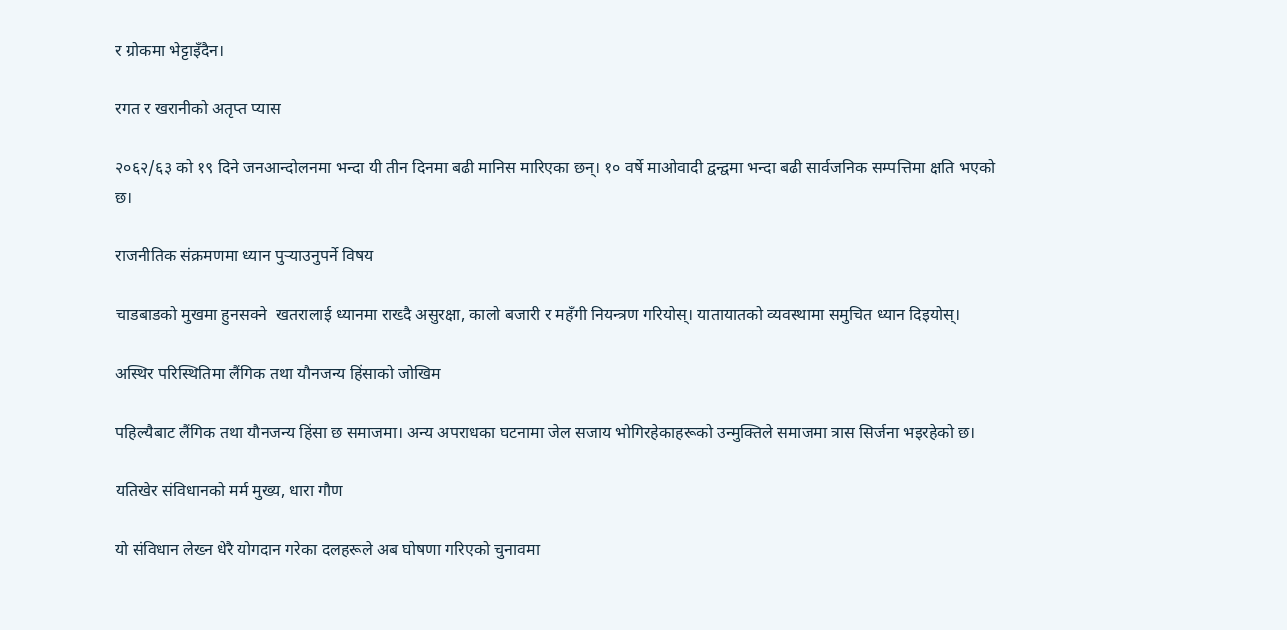र ग्रोकमा भेट्टाइँदैन।

रगत र खरानीको अतृप्त प्यास

२०६२/६३ को १९ दिने जनआन्दोलनमा भन्दा यी तीन दिनमा बढी मानिस मारिएका छन्। १० वर्षे माओवादी द्वन्द्वमा भन्दा बढी सार्वजनिक सम्पत्तिमा क्षति भएको छ।

राजनीतिक संक्रमणमा ध्यान पुर्‍याउनुपर्ने विषय

चाडबाडको मुखमा हुनसक्ने  खतरालाई ध्यानमा राख्दै असुरक्षा, कालो बजारी र महँगी नियन्त्रण गरियोस्। यातायातको व्यवस्थामा समुचित ध्यान दिइयोस्।

अस्थिर परिस्थितिमा लैंगिक तथा यौनजन्य हिंसाको जोखिम

पहिल्यैबाट लैंगिक तथा यौनजन्य हिंसा छ समाजमा। अन्य अपराधका घटनामा जेल सजाय भोगिरहेकाहरूको उन्मुक्तिले समाजमा त्रास सिर्जना भइरहेको छ।

यतिखेर संविधानको मर्म मुख्य, धारा गौण

यो संविधान लेख्न धेरै योगदान गरेका दलहरूले अब घोषणा गरिएको चुनावमा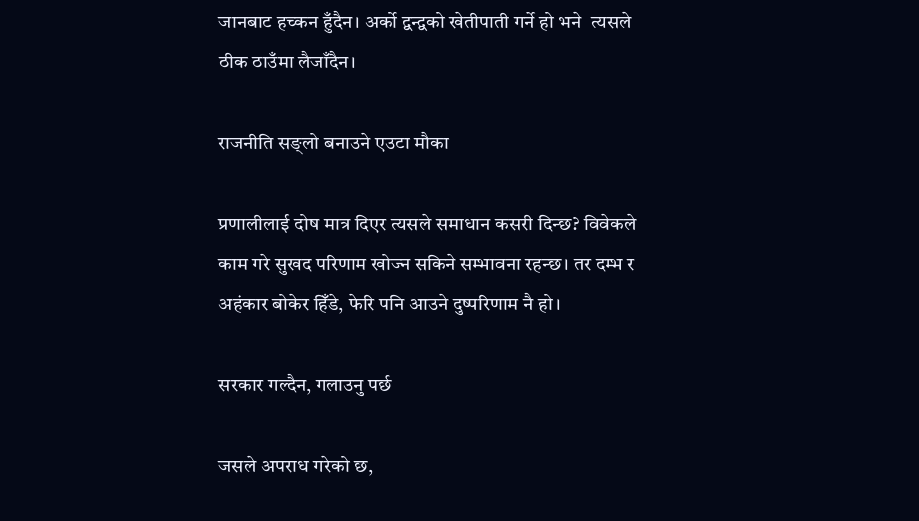जानबाट हच्कन हुँदैन। अर्को द्वन्द्वको खेतीपाती गर्ने हो भने  त्यसले ठीक ठाउँमा लैजाँदैन।

राजनीति सङ्लो बनाउने एउटा मौका

प्रणालीलाई दोष मात्र दिएर त्यसले समाधान कसरी दिन्छ? विवेकले काम गरे सुखद परिणाम खोज्न सकिने सम्भावना रहन्छ। तर दम्भ र अहंकार बोकेर हिँडे, फेरि पनि आउने दुष्परिणाम नै हो।

सरकार गल्दैन, गलाउनु पर्छ

जसले अपराध गरेको छ,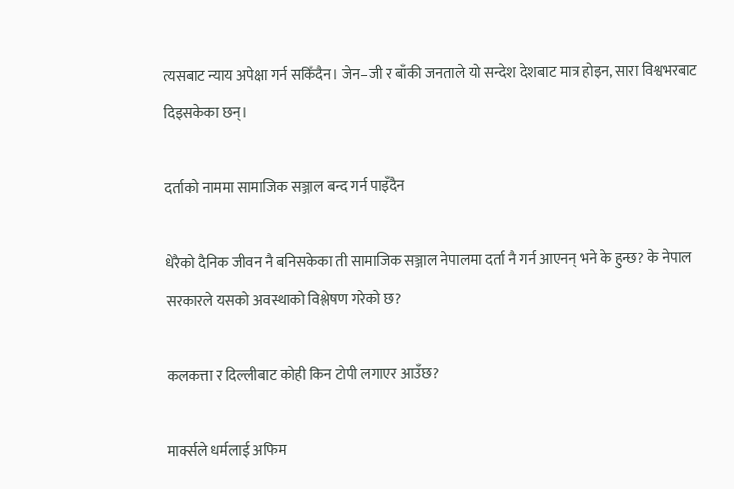त्यसबाट न्याय अपेक्षा गर्न सकिँदैन। जेन–जी र बाँकी जनताले यो सन्देश देशबाट मात्र होइन, सारा विश्वभरबाट दिइसकेका छन्।

दर्ताको नाममा सामाजिक सञ्जाल बन्द गर्न पाइँदैन

धेरैको दैनिक जीवन नै बनिसकेका ती सामाजिक सञ्जाल नेपालमा दर्ता नै गर्न आएनन् भने के हुन्छ? के नेपाल सरकारले यसको अवस्थाको विश्लेषण गरेको छ?

कलकत्ता र दिल्लीबाट कोही किन टोपी लगाएर आउँछ?

मार्क्सले धर्मलाई अफिम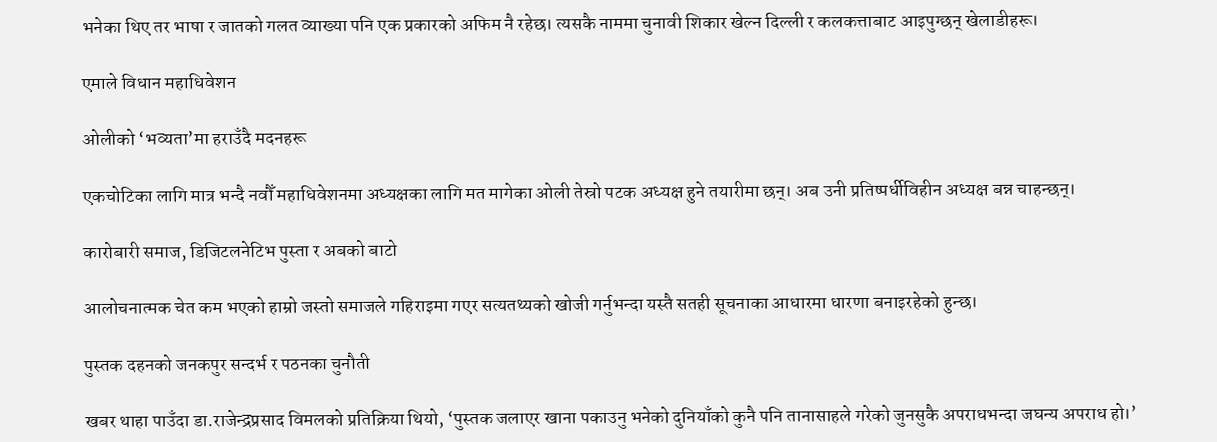भनेका थिए तर भाषा र जातको गलत व्याख्या पनि एक प्रकारको अफिम नै रहेछ। त्यसकै नाममा चुनावी शिकार खेल्न दिल्ली र कलकत्ताबाट आइपुग्छन् खेलाडीहरू।

एमाले विधान महाधिवेशन

ओलीको ‘भव्यता’मा हराउँदै मदनहरू

एकचोटिका लागि मात्र भन्दै नवौँ महाधिवेशनमा अध्यक्षका लागि मत मागेका ओली तेस्रो पटक अध्यक्ष हुने तयारीमा छन्। अब उनी प्रतिष्पर्धीविहीन अध्यक्ष बन्न चाहन्छन्।

कारोबारी समाज, डिजिटलनेटिभ पुस्ता र अबको बाटो

आलोचनात्मक चेत कम भएको हाम्रो जस्तो समाजले गहिराइमा गएर सत्यतथ्यको खोजी गर्नुभन्दा यस्तै सतही सूचनाका आधारमा धारणा बनाइरहेको हुन्छ।

पुस्तक दहनको जनकपुर सन्दर्भ र पठनका चुनौती

खबर थाहा पाउँदा डा.राजेन्द्रप्रसाद विमलको प्रतिक्रिया थियो, ‘पुस्तक जलाएर खाना पकाउनु भनेको दुनियाँको कुनै पनि तानासाहले गरेको जुनसुकै अपराधभन्दा जघन्य अपराध हो।’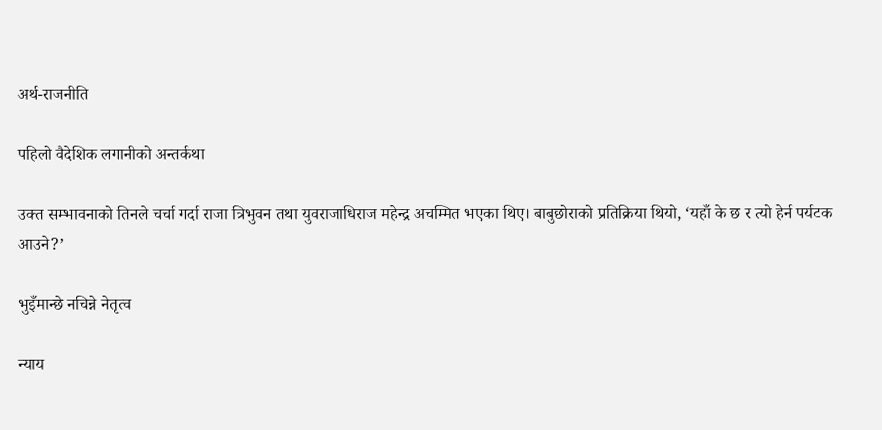अर्थ-राजनीति

पहिलो वैदेशिक लगानीको अन्तर्कथा

उक्त सम्भावनाको तिनले चर्चा गर्दा राजा त्रिभुवन तथा युवराजाधिराज महेन्द्र अचम्मित भएका थिए। बाबुछोराको प्रतिक्रिया थियो, ‘यहाँ के छ र त्यो हेर्न पर्यटक आउने?’

भुइँमान्छे नचिन्ने नेतृत्व

न्याय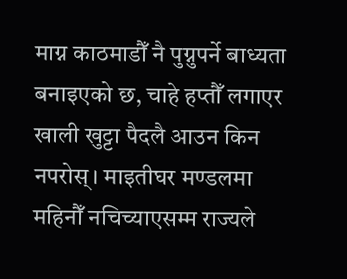माग्न काठमाडौँ नै पुग्नुपर्ने बाध्यता बनाइएको छ, चाहे हप्तौँ लगाएर खाली खुट्टा पैदलै आउन किन नपरोस्। माइतीघर मण्डलमा महिनौँ नचिच्याएसम्म राज्यले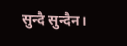सुन्दै सुन्दैन।